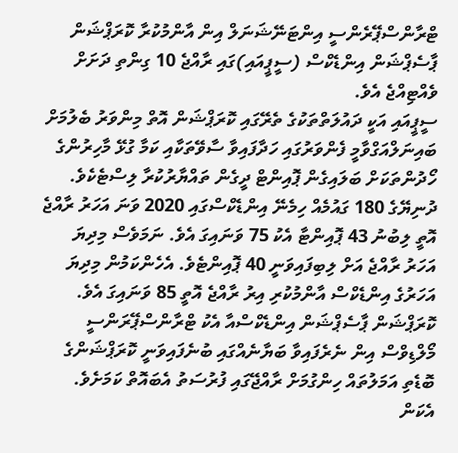ޓްރާންސްޕޭރެންސީ އިންޓަނޭޝަނަލް އިން އާންމުކުރާ ކޮރަޕްޝަން ޕާސެޕްޝަން އިންޑެކްސް (ސީޕީއައި)ގައި ރާއްޖެ 10 ގިންތި ދަށަށް ވެއްޓިއްޖެ އެވެ.
ސީޕީއައި އަކީ ދައުލަތްތަކުގެ ތެރޭގައި ކޮރަޕްޝަން އޮތް މިންވަރު ބެލުމަށް ބައިނަލްއަގްވާމީ ފެންވަރުގައި ހަދާފައިވާ ސާވޭތަކާއި ކަމާ ގުޅޭ މާހިރުންގެ ހޯދުންތަކަށް ބަލައިގެން ޕޮއިންޓް ދީގެން ތައްޔާރުކުރާ ލިސްޓެކެވެ.
ދުނިޔޭގެ 180 ގައުމެއް ހިމެނޭ އިންޑެކްސްގައި 2020 ވަނަ އަހަރު ރާއްޖެ އޮތީ ލިބުނު 43 ޕޮއިންޓާ އެކު 75 ވަނައިގަ އެވެ. ނަމަވެސް މިދިޔަ އަހަރު ރާއްޖެ އަށް ލިބިފައިވަނީ 40 ޕޮއިންޓެވެ. އެހެންކަމުން މިދިޔަ އަހަރުގެ އިންޑެކްސް އާންމުކުރި އިރު ރާއްޖެ އޮތީ 85 ވަނައިގަ އެވެ.
ކޮރަޕްޝަން ޕާސެޕްޝަން އިންޑެކްސްއާ އެކު ޓްރާންސްޕޭރަންސީ މޯލްޑިވްސް އިން ނެރެފައިވާ ބަޔާނެއްގައި ބުނެފައިވަނީ ކޮރަޕްޝަންގެ ބޮޑެތި އަމަލުތައް ހިންގުމަށް ރާއްޖޭގައި ފުރުސަތު އެބައޮތް ކަމަށެވެ. އެކަން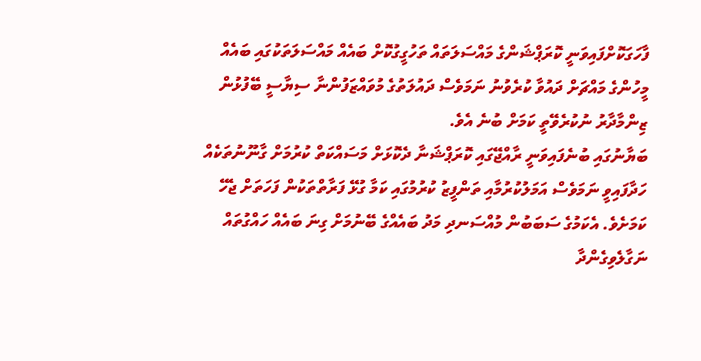ފާހަގަކޮށްފައިވަނީ ކޮރަޕްޝަންގެ މައްސަލަތައް ތަހުގީގުކޮށް ބައެއް މައްސަލަތަކުގައި ބައެއް މީހުންގެ މައްޗަށް ދައުވާ ކުރެވުނު ނަމަވެސް ދައުލަތުގެ މުވައްޒަފުންނާ ސިޔާސީ ބޭފުޅުން ޒިންމާދާރު ނުކުރެވޭތީ ކަމަށް ބުނެ އެވެ.
ބަޔާނުގައި ބުނެފައިވަނީ ރާއްޖޭގައި ކޮރަޕްޝަނާ ދެކޮޅަށް މަސައްކަތް ކުރުމަށް ގާނޫނުތަކެއް ހަދާފައިވީ ނަމަވެސް އަމަލުކުރުމާއި ތަންފީޒު ކުރުމުގައި ކަމާ ގުޅޭ ފަރާތްތަކުން ފަހަތަށް ޖެހޭ ކަމަށެވެ. އެކަމުގެ ސަބަބުން މުއްސަނދި މަދު ބައެއްގެ ބޭނުމަށް ގިނަ ބައެއް ހައްގުތައް ނަގާލެވިގެންދާ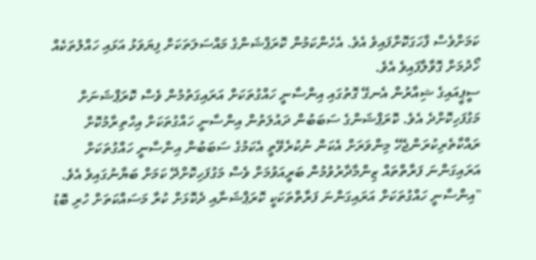ކަމަށްވެސް ފާހަގަކޮށްފައިވެ އެވެ. އެހެންކަމުން ކޮރަޕްޝަންގެ މައްސަލަތަކަށް ފިޔަވަޅު އަޅައި ހައްލުތަކެއް ހޯދުމަށް ގޮވާލާފައިވެ އެވެ.
ސީޕީއައިގެ ޝިއާރުން އެނގޭ ގޮތުގައި އިންސާނީ ހައްގުތަކަށް އަރައިގަތުމުން ވެސް ކޮރަޕްޝަނަށް މަގުފަހިކޮށްދެ އެވެ. ކޮރަޕްޝަންގެ ސަބަބުން ދައުލަތުން އިންސާނީ ހައްގުތަކަށް އިހްތިރާމުކޮށް ރައްކާތެރިކުރަންޖެހޭ މިންވަރަށް އެކަން ނުކުރެވޭތީ އެކަމުގެ ސަބަބުން އިންސާނީ ހައްގުތަކަށް އަރައިގަންނަ ފަރާތްތައް ޒިންމާދާރުވުމުން ބަރީއަވުމަށް ވެސް މަގުފަހިކޮށްދޭ ކަމަށް ބަޔާނުގައިވެ އެވެ.
"އިންސާނީ ހައްގުތަކަށް އަރައިގަންނަ ފަރާތްތަކަކީ ކޮރަޕްޝަނާއި ދެކޮޅަށް ކުރާ މަސައްކަތަށް ހުރި ބޮޑު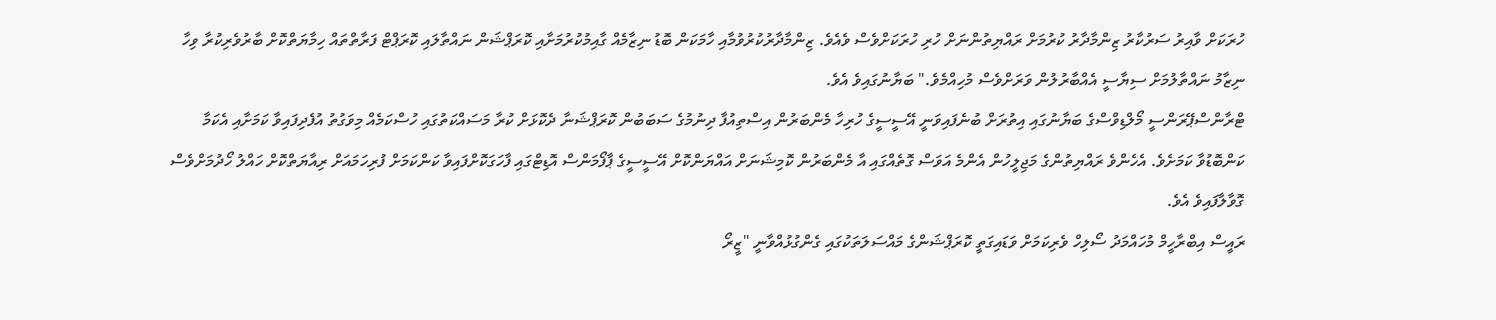ހުރަކަށް ވާއިރު ސަރުކާރު ޒިންމާދާރު ކުރުމަށް ރައްޔިތުންނަށް ހުރި ހުރަކަށްވެސް ވެއެވެ. ޒިންމާދާރުކުރުވުމާއި ހާމަކަން ބޮޑު ނިޒާމެއް ގާއިމުކުރުމަށާއި ކޮރަޕްޝަން ނައްތާލައި ކޮރަޕްޓް ފަރާތްތައް ހިމާޔަތްކޮށް ބާރުވެރިކުރާ ވިހާ ނިޒާމު ނައްތާލުމަށް ސިޔާސީ އެއްބާރުލުން ވަރަށްވެސް މުހިއްމެވެ." ބަޔާނުގައިވެ އެވެ.
ޓްރާންސްޕޭރަންސީ މޯލްޑިވްސްގެ ބަޔާނުގައި އިތުރަށް ބުނެފައިވަނީ އޭސީސީގެ ހުރިހާ މެންބަރުން އިސްތިއުފާ ދިނުމުގެ ސަބަބުން ކޮރަޕްޝަނާ ދެކޮޅަށް ކުރާ މަސައްކަތުގައި ހުސްކަމެއް މިވަގުތު އުފެދިފައިވާ ކަމަށާއި އެކަމާ ކަންބޮޑުވާ ކަމަށެވެ. އެހެންވެ ރައްޔިތުންގެ މަޖިލީހުން އެންމެ އަވަސް ގޮތެއްގައި އާ މެންބަރުން ކޮމިޝަނަށް އައްޔަންކޮށް އޭސީސީގެ ޕާފޯމަންސް އޮޑިޓްގައި ފާހަގަކޮށްފައިވާ ކަންކަމަށް ފުރިހަމައަށް ރިއާޔަތްކޮށް ހައްލު ހޯދުމަށްވެސް ގޮވާލާފައިވެ އެވެ.
ރައީސް އިބްރާހީމް މުހައްމަދު ސޯލިހް ވެރިކަމަށް ވަޑައިގަތީ ކޮރަޕްޝަންގެ މައްސަލަތަކުގައި ގެންގުޅުއްވާނީ "ޒީރޯ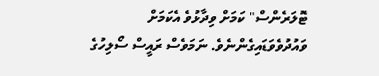ޓޮލަރެންސް" ކަމަށް ވިދާޅުވެ އެކަމަށް ވައުދުވެވަޑައިގެންނެވެ. ނަމަވެސް ރައީސް ސޯލިހުގެ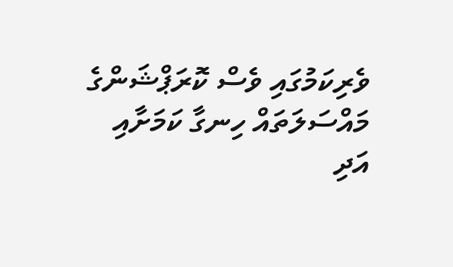ވެރިކަމުގައި ވެސް ކޮރަޕްޝަންގެ މައްސަލަތައް ހިނގާ ކަމަށާއި އަދި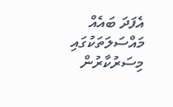އެފަދަ ބައެއް މައްސަލަތަކުގައި މިސަރުކާރުން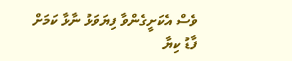ވެސް އެކަށީގެންވާ ފިޔަވަޅު ނާޅާ ކަމަށް ފާޑު ކިޔާ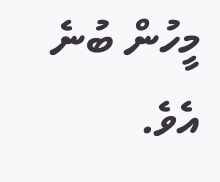މީހުން ބުނެ އެވެ.